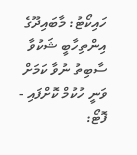ހައިކޯޓު: މާބައިދޫގެ އިންތިހާބީ ޝަކުވާ ސާބިތު ނުވާ ކަމަށް ވަނީ ހުކުމް ކޮށްފައި - ފޮޓޯ: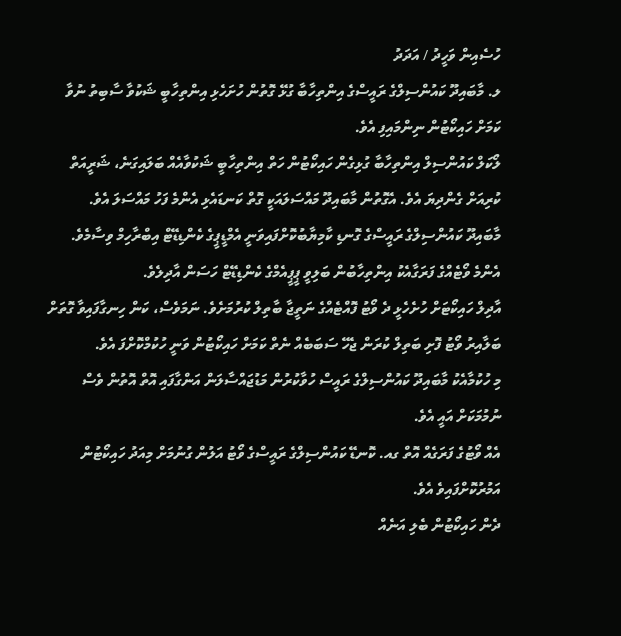ހުސެއިން ވަހީދު / އަދަދު
ލ. މާބައިދޫ ކައުންސިލްގެ ރައީސްގެ އިންތިހާބާ ގުޅޭ ގޮތުން ހުށަހެޅި އިންތިހާބީ ޝަކުވާ ސާބިތު ނުވާ ކަމަށް ހައިކޯޓުން ނިންމައިފި އެވެ.
ލޯކަލް ކައުންސިލް އިންތިހާބާ ގުޅިގެން ހައިކޯޓުން ހަތް އިންތިހާބީ ޝަކުވާއެއް ބަލައިގަނެ، ޝަރީއަތް ކުރިއަށް ގެންދިޔަ އެވެ. އެގޮތުން މާބައިދޫ މައްސަލައަކީ ގޮތް ކަނޑައެޅި އެންމެ ފަހު މައްސަލަ އެވެ.
މާބައިދޫ ކައުންސިލްގެ ރައީސްގެ ގޮނޑި ކާމިޔާބުކޮށްފައިވަނީ އެމްޑީޕީގެ ކެންޑިޑޭޓް އިބްރާހިމް ވިސާމެވެ. އެންމެ ވޯޓެއްގެ ފަރަގާއެކު އިންތިހާބުން ބަލިވީ ޕީޕީއެމްގެ ކެންޑިޑޭޓް ހަސަން އާދިލެވެ.
އާދިލް ހައިކޯޓަށް ހުށެހެޅީ ދެ ވޯޓު ފޮއްޓެއްގެ ނަތީޖާ ބާތިލް ކުރުމަށެވެ. ނަމަވެސް، ކަން ހިނގާފައިވާ ގޮތަށް ބަލާއިރު ވޯޓު ފޮށި ބަތިލް ކުރަން ޖެހޭ ސަބަބެއް ނެތް ކަމަށް ހައިކޯޓުން ވަނީ ހުކުމްކޮށްފަ އެވެ.
މި ހުކުމާއެކު މާބައިދޫ ކައުންސިލްގެ ރައީސް ހުވާކުރުން މަޑުޖައްސާލަން އަންގާފައި އޮތް އޮތުން ވެސް ނުމުމަކަށް އައީ އެވެ.
އެއް ވޯޓުގެ ފަރަގެއް އޮތް ގއ. ކޮނޑޭ ކައުންސިލްގެ ރައީސްގެ ވޯޓު އަލުން ގުނުމަށް މިއަދު ހައިކޯޓުން އަމުރުކޮށްފައިވެ އެވެ.
ދެން ހައިކޯޓުން ބެލި އަނެއް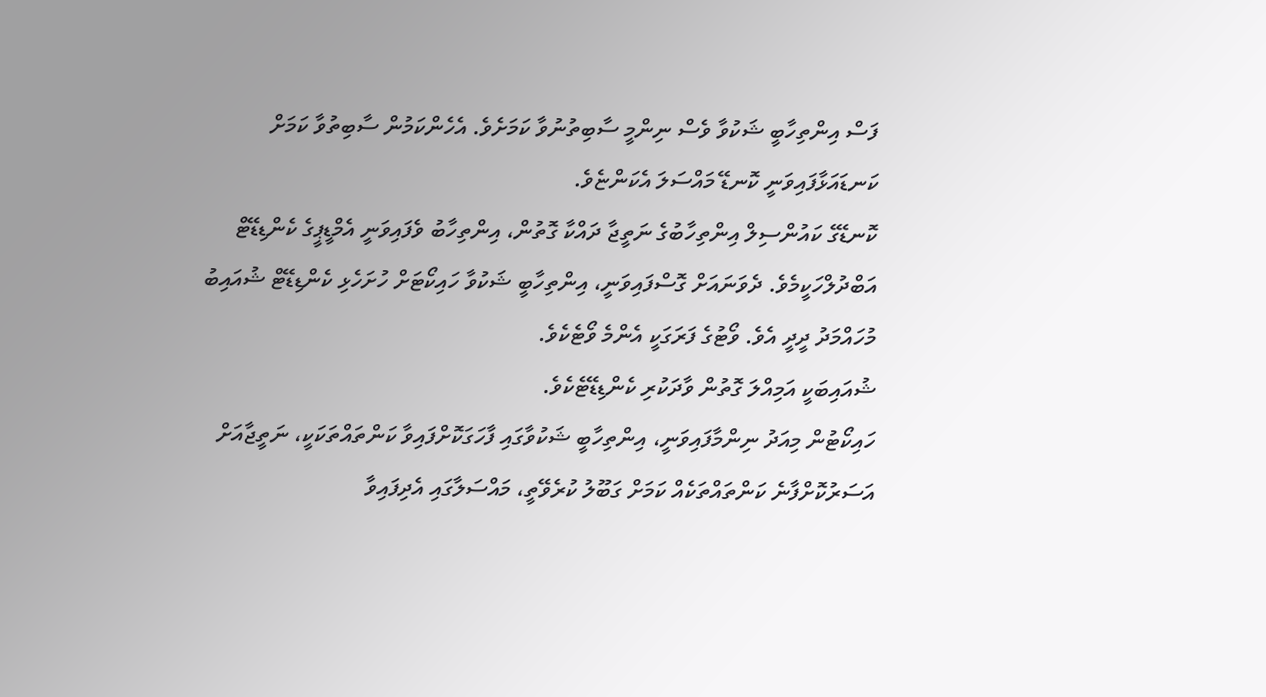ފަސް އިންތިހާބީ ޝަކުވާ ވެސް ނިންމީ ސާބިތުނުވާ ކަމަށެވެ. އެހެންކަމުން ސާބިތުވާ ކަމަށް ކަނޑައަޅާފައިވަނީ ކޮނޑޭ މައްސަލަ އެކަންޏެވެ.
ކޮނޑޭގެ ކައުންސިލް އިންތިހާބުގެ ނަތީޖާ ދައްކާ ގޮތުން، އިންތިހާބު ވެފައިވަނީ އެމްޑީޕީގެ ކެންޑިޑޭޓް އަބްދުލްހަކީމެވެ. ދެވަނައަށް ގޮސްފައިވަނީ، އިންތިހާބީ ޝަކުވާ ހައިކޯޓަށް ހުށަހެޅި ކެންޑިޑޭޓް ޝުއައިބު މުހައްމަދު ދީދީ އެވެ. ވޯޓުގެ ފަރަގަކީ އެންމެ ވޯޓެކެވެ.
ޝުއައިބަކީ އަމިއްލަ ގޮތުން ވާދަކުރި ކެންޑިޑޭޓެކެވެ.
ހައިކޯޓުން މިއަދު ނިންމާފައިވަނީ، އިންތިހާބީ ޝަކުވާގައި ފާހަގަކޮށްފައިވާ ކަންތައްތަކަކީ، ނަތީޖާއަށް އަސަރުކޮށްފާނެ ކަންތައްތަކެއް ކަމަށް ގަބޫލު ކުރެވޭތީ، މައްސަލާގައި އެދިފައިވާ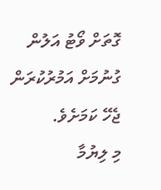ގޮތަށް ވޯޓު އަލުން ގުނުމަށް އަމުރުކުރަން ޖެހޭ ކަމަށެވެ.
މި ލިޔުމާ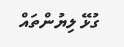ގުޅޭ ލިޔުންތައް